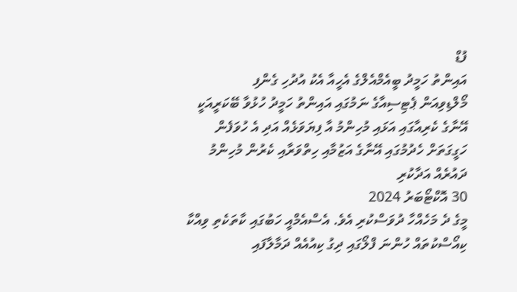ފުޑް
އައިންތު ހަމީދު ބީއެމްއެލްގެ އެހީއާ އެކު އުދުހި ގެންފި
މޯލްޑިވިއަން ޕެޓިސިއާގެ ނަމުގައި އައިންތު ހަމީދު ހުޅުވާ ބޭކަރީއަކީ އޭނާގެ ކެރިއާގައި އަޅައި މުހިންމު އާ ފިޔަވަޅެއް އަދި އެ ހުވަފެން ހަގީގަތަށް ހެދުމުގައި އޭނާގެ އަޒުމާއި ހިތްވަރާއި ކެރުން މުހިންމު ދައުރެއް އަދާކުރި
30 އޮކްޓޯބަރު 2024
މީގެ ދެ މަހެއްހާ ދުވަސްކުރި އެވެ. އެސްއެމްއީ ހަބުގައި ކާތަކެތި ވިއްކާ ކިއޯސްކުތައް ހުންނަ ފްލޯގައި ދިގު ކިއުއެއް ދަމާލާފައި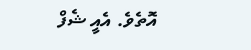އޮތެވެ. އެއީ ޝެފް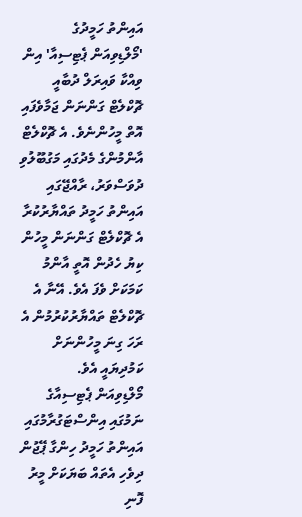އައިންތު ހަމީދުގެ 'މޯލްޑިވިއަން ޕެޓިސިއާ' އިން ވިއްކާ ވައިރަލް ދުބާއީ ޗޮކްލެޓް ގަންނަން ޖަމާވެފައި އޮތް މީހުންނެވެ. އެ ޗޮކްލެޓް އާންމުންގެ މެދުގައި މަގުބޫލުވި ދުވަސްވަރު، ރާއްޖޭގައި އައިންތު ހަމީދު ތައްޔާރުކުރާ އެ ޗޮކްލެޓް ގަންނަން މީހުން ކިޔު ހެދުން އޮތީ އާންމު ކަމަކަށް ވެފަ އެވެ. އޭނާ އެ ޗޮކްލެޓް ތައްޔާރުކުރުމުން އެ ރަހަ ގިނަ މީހުންނަށް ކަމުދިޔައީ އެވެ.
މޯލްޑިވިއަން ޕެޓިސިއާގެ ނަމުގައި އިންސްޓަގުރާމުގައި އައިންތު ހަމީދު ހިންގާ ޕޭޖުން ދިވެހި އެތައް ބަޔަކަށް މީރު ފޮނި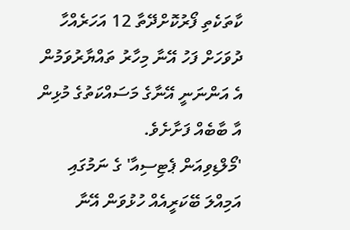ކާތަކެތި ފޯރުކޮށްދޭތާ 12 އަހަރެއްހާ ދުވަހަށް ފަހު އޭނާ މިހާރު ތައްޔާރުވަމުން އެ އަންނަނީ އޭނާގެ މަސައްކަތުގެ މުޅިން އާ ބާބެއް ފަށާށެވެ.
'މޯލްޑިވިއަން ޕެޓިސިއާ' ގެ ނަމުގައި އަމިއްލަ ބޭކަރީއެއް ހުޅުވަން އޭނާ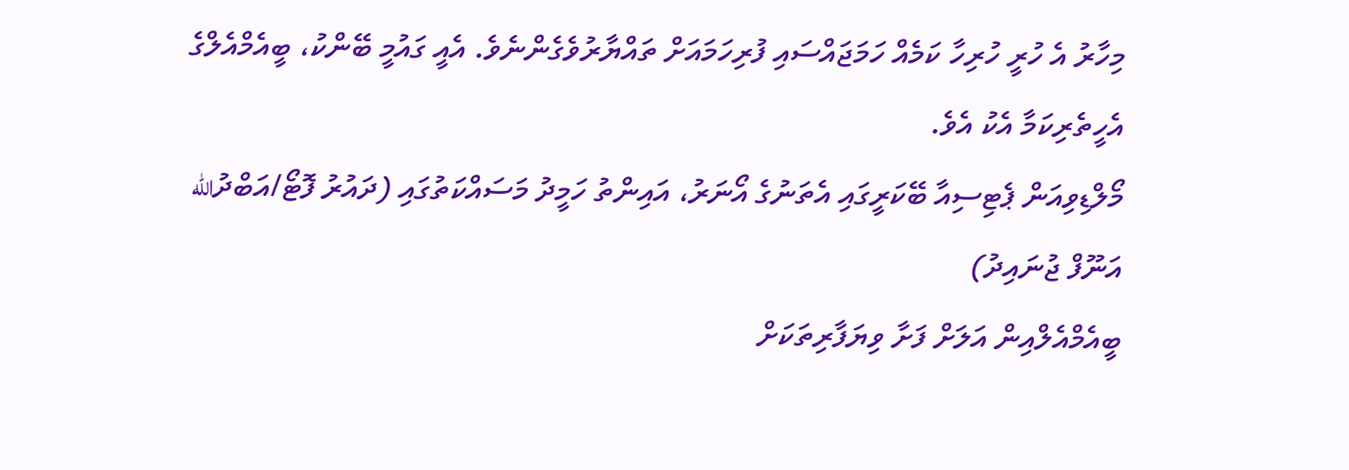މިހާރު އެ ހުރީ ހުރިހާ ކަމެއް ހަމަޖައްސައި ފުރިހަމައަށް ތައްޔާރުވެގެންނެވެ. އެއީ ގައުމީ ބޭންކު، ބީއެމްއެލްގެ އެހީތެރިކަމާ އެކު އެވެ.
މޯލްޑިވިއަން ޕެޓިސިއާ ބޭކަރީގައި އެތަނުގެ އޯނަރު، އައިންތު ހަމީދު މަސައްކަތުގައި (ދައުރު ފޮޓޯ/އަބްދުالله އަނޫފް ޖުނައިދު)
ބީއެމްއެލްއިން އަލަށް ފަށާ ވިޔަފާރިތަކަށް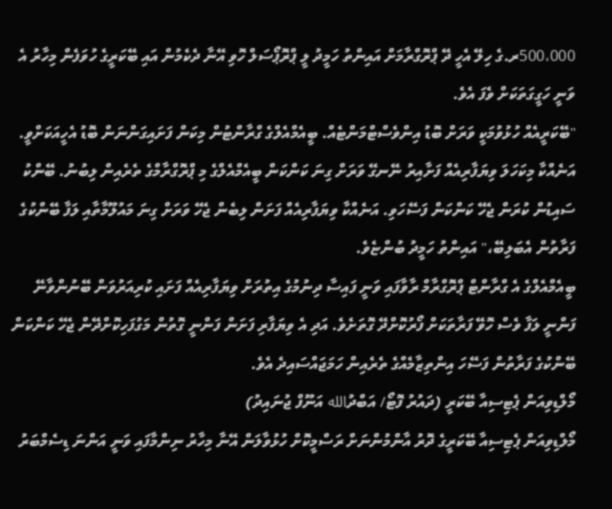500،000ރ.ގެ ހިލޭ އެހީ ދޭ ޕްރޮގްރާމަށް އައިންތު ހަމީދު ލީ ޕްރޮޕޯސަލް ހޮވި އޭނާ ދެކެމުން އައި ބޭކަރީގެ ހުވަފެން މިހާރު އެ ވަނީ ހަގީގަތަކަށް ވެފަ އެވެ.
"ބޭކަރީއެއް ހުޅުވުމަކީ ވަރަށް ބޮޑު އިންވެސްޓްމަންޓެއް. ބީއެމްއެލްގެ ގްރާންޓުން މިކަން ފަށައިގަންނަން ބޮޑު އެހީއަކަށްވީ. އަނެއްކާ މިކަހަލަ ވިޔަފާރިއެއް ފަށާއިރު ނޭނގޭ ވަރަށް ގިނަ ކަންކަން ބީއެމްއެލްގެ މި ޕްރޮގްރާމްގެ ތެރެއިން ލިބުނު. ބޭންކު ސައިޑުން ކުރަން ޖެހޭ ކަންކަން ފަސޭހަވި. އަނެއްކާ ވިޔަފާރިއެއް ފަށަން ލިބެން ޖެހޭ ވަރަށް ގިނަ މައުލޫމާތާއި ލަފާ ބޭންކުގެ ފަރާތުން އެބަލިބޭ،" އައިންތު ހަމީދު ބުންޏެވެ.
ބީއެމްއެލްގެ އެ ގްރާންޓް ޕްރޮގްރާމް ރާވާފައި ވަނީ ފައިސާ ދިނުމުގެ އިތުރަށް ވިޔަފާރިއެއް ފަށައި ކުރިއަރުވަން ބޭނުންވާނޭ ފަންނީ ލަފާ ވެސް ހޮވޭ ފަރާތަކަށް ފޯރުކޮށްދޭ ގޮތަށެވެ. އަދި އެ ވިޔަފާރި ފަށަން ފަންނީ ގޮތުން މަގުފަހިކޮށްދޭން ޖެހޭ ކަންކަން ބޭންކުގެ ފަރާތުން ފަސޭހަ އިންތިޒާމެއްގެ ތެރެއިން ހަމަޖައްސައިދެ އެވެ.
މޯލްޑިވިއަން ޕެޓިސިއާ ބޭކަރީ (ދައުރު ފޮޓޯ/ އަބްދުالله އަނޫފް ޖުނައިދު)
މޯލްޑިވިއަން ޕެޓިސިއާ ބޭކަރީގެ ދޮރު އާންމުންނަށް ރަސްމީކޮށް ހުޅުވާލަން އޭނާ މިހާރު ނިންމާފައި ވަނީ އަންނަ ޑިސެމްބަރު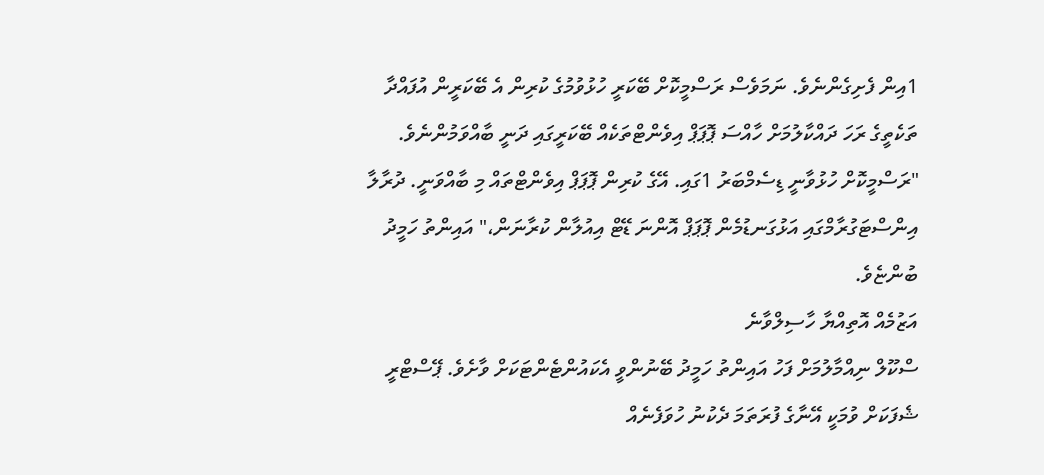1އިން ފެށިގެންނެވެ. ނަމަވެސް ރަސްމީކޮށް ބޭކަރީ ހުޅުވުމުގެ ކުރިން އެ ބޭކަރީން އުފައްދާ ތަކެތީގެ ރަހަ ދައްކާލުމަށް ހާއްސަ ޕޮޕަޕް އިވެންޓްތަކެއް ބޭކަރީގައި ދަނީ ބާއްވަމުންނެވެ.
"ރަސްމީކޮށް ހުޅުވާނީ ޑިސެމްބަރު 1ގައި. އޭގެ ކުރިން ޕޮޕަޕް އިވެންޓްތައް މި ބާއްވަނީ. ދުރާލާ އިންސްޓަގުރާމްގައި އަޅުގަނޑުމެން ޕޮޕަޕް އޮންނަ ޑޭޓް އިއުލާން ކުރާނަން،" އައިންތު ހަމީދު ބުންޏެވެ.
އަޒުމެއް އޮތިއްޔާ ހާސިލްވާނެ
ސްކޫލް ނިއްމާލުމަށް ފަހު އައިންތު ހަމީދު ބޭނުންވީ އެކައުންޓެންޓަކަށް ވާށެވެ. ޕޭސްޓްރީ ޝެފަކަށް ވުމަކީ އޭނާގެ ފުރަތަމަ ދެކުނު ހުވަފެނެއް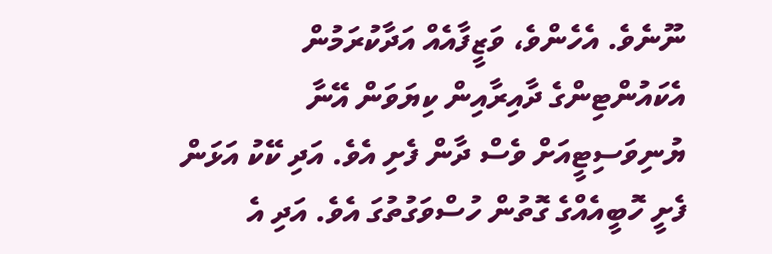ނޫނެވެ. އެހެންވެ، ވަޒީފާއެއް އަދާކުރަމުން އެކައުންޓިންގެ ދާއިރާއިން ކިޔަވަން އޭނާ ޔުނިވަސިޓީއަށް ވެސް ދާން ފެށި އެވެ. އަދި ކޭކު އަޅަން ފެށީ ހޮބީއެއްގެ ގޮތުން ހުސްވަގުތުގަ އެވެ. އަދި އެ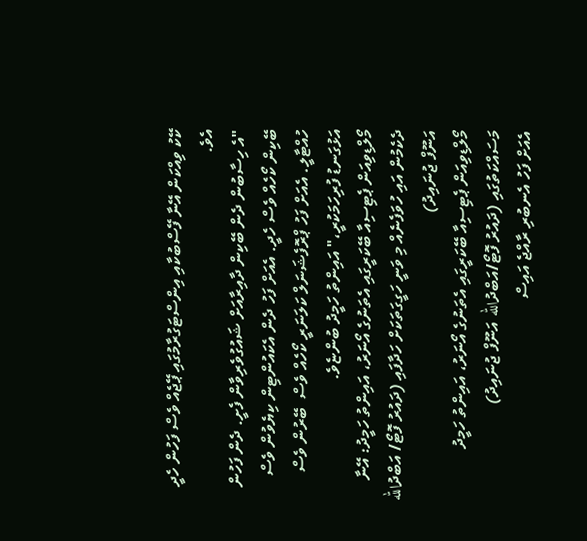ކޭކު ވިއްކަން އޭނާ ފޭސްބުކާއި އިންސްޓަގުރާމުގައި ޕޭޖެއް ވެސް ފަހުން ހެދީ އެވެ.
"އެ ހިސާބުން ދެން ބޭކިން ދާއިރާއަށް ޝައުގުވެރިވާން ފެށީ. ދެން ފަހުން ބޭކިން ކޯހެއް ވެސް ހެދީ. އެއަށް ފަހު ދެން އެކައުންޓިން ކިޔެވުން ވެސް ހުއްޓާލީ. އެއަށް ފަހު ޕްރޮފެޝަނަލް ކަލަނަރީ ކޯހެއް ވެސް  ބޭރުން ވެސް އަޅުގަނޑު ފުރިހަމަކުރީ،" އައިންތު ހަމީދު ބުންޏެވެ.
މޯލްޑިވިއަން ޕެޓިސިއާ ބޭކަރީގައި އެތަނުގެ އޯނަރު، އައިންތު ހަމީދު: އޭނާ ދެކެމުން އައި ހުވަފެނެއް މި ވަނީ ހަގީގަތަކަށް ހަދާފައި (ދައުރު ފޮޓޯ/ އަބްދުالله އަނޫފް ޖުނައިދު)
މޯލްޑިވިއަން ޕެޓިސިއާ ބޭކަރީގައި އެތަނުގެ އޯނަރު، އައިންތު ހަމީދު މަސައްކަތުގައި (ދައުރު ފޮޓޯ/އަބްދުالله އަނޫފް ޖުނައިދު)
އެއަށް ފަހު އެނބުރި ރާއްޖެ އައިސް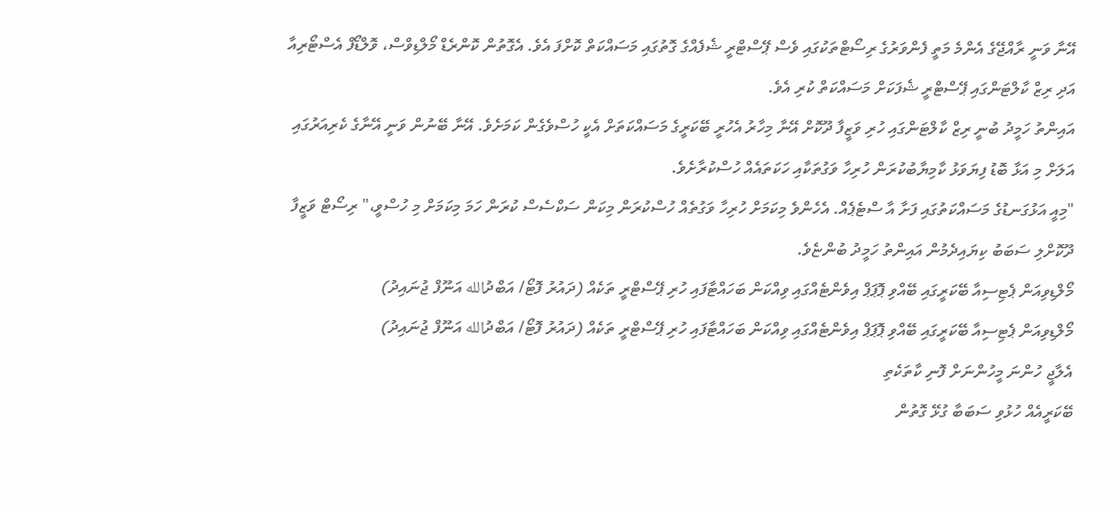އޭނާ ވަނީ ރާއްޖޭގެ އެންމެ މަތީ ފެންވަރުގެ ރިސޯޓްތަކުގައި ވެސް ޕޭސްޓްރީ ޝެފެއްގެ ގޮތުގައި މަސައްކަތް ކޮށްފަ އެވެ. އެގޮތުން ކޮންރެޑް މޯލްޑިވްސް، ވޮލްޑޯފް އެސްޓޯރިއާ އަދި ރިޒް ކާލްޓަންގައި ޕޭސްޓްރީ ޝެފަކަށް މަސައްކަތް ކުރި އެވެ.
އައިންތު ހަމީދު ބުނީ ރިޒް ކާލްޓަންގައި ހުރި ވަޒީފާ ދޫކޮށް އޭނާ މިހާރު އެހުރީ ބޭކަރީގެ މަސައްކަތަށް އެކީ ހުސްވެގެން ކަމަށެވެ. އޭނާ ބޭނުން ވަނީ އޭނާގެ ކެރިއަރުގައި އަލަށް މި އަޅާ ބޮޑު ފިޔަވަޅު ކާމިޔާބުކުރަން ހުރިހާ ވަގުތަކާއި ހަކަތައެއް ހުސްކުރާށެވެ.
"މިއީ އަޅުގަނޑުގެ މަސައްކަތުގައި ފަށާ އާ ސްޓެޕެއް. އެހެންވެ މިކަމަށް ހުރިހާ ވަގުތެއް ހުސްކުރަން މިކަން ސަކްސެސް ކުރަން ހަމަ މިކަމަށް މި ހުސްވީ،" ރިސޯޓް ވަޒީފާ ދޫކޮށްލި ސަބަބު ކިޔައިދެމުން އައިންތު ހަމީދު ބުންޏެވެ.
މޯލްޑިވިއަން ޕެޓިސިއާ ބޭކަރީގައި ބޭއްވި ޕޮޕަޕް އިވެންޓެއްގައި ވިއްކަން ބަހައްޓާފައި ހުރި ޕޭސްޓްރީ ތަކެއް (ދައުރު ފޮޓޯ/ އަބްދުالله އަނޫފް ޖުނައިދު)
މޯލްޑިވިއަން ޕެޓިސިއާ ބޭކަރީގައި ބޭއްވި ޕޮޕަޕް އިވެންޓެއްގައި ވިއްކަން ބަހައްޓާފައި ހުރި ޕޭސްޓްރީ ތަކެއް (ދައުރު ފޮޓޯ/ އަބްދުالله އަނޫފް ޖުނައިދު)
އެލާޖީ ހުންނަ މީހުންނަށް ފޮނި ކާތަކެތި
ބޭކަރީއެއް ހުޅުވި ސަބަބާ ގުޅޭ ގޮތުން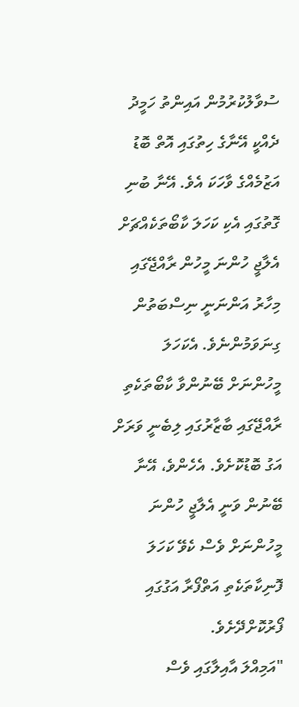ސުވާލުކުރުމުން އައިންތު ހަމީދު ދެއްކީ އޭނާގެ ހިތުގައި އޮތް ބޮޑު އަޒުމެއްގެ ވާހަކަ އެވެ. އޭނާ ބުނި ގޮތުގައި އެކި ކަހަލަ ކާބޯތަކެއްޗަށް އެލާޖީ ހުންނަ މީހުން ރާއްޖޭގައި މިހާރު އަންނަނީ ނިސްބަތުން ގިނަވަމުންނެވެ. އެކަހަލަ މީހުންނަށް ބޭނުންވާ ކާބޯތަކެތި ރާއްޖޭގައި ބާޒާރުގައި ލިބެނީ ވަރަށް އަގު ބޮޑުކޮށެވެ. އެހެންވެ، އޭނާ ބޭނުން ވަނީ އެލާޖީ ހުންނަ މީހުންނަށް ވެސް ކެވޭ ކަހަލަ ފޮނިކާތަކެތި އަތްފޯރާ އަގުގައި ފޯރުކޮށްދޭށެވެ.
"އަމިއްލަ އާއިލާގައި ވެސް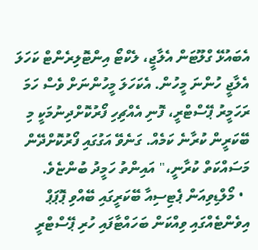އެބައުޅޭ ގްލޫޓަން އެލާޖީ، ލެކްޓޯ އިންޓޮލިރެންޓް ކަހަލަ އެލާޖީ ހުންނަ މީހުން. އެކަހަލަ މީހުންނަށް ވެސް ހަމަ ރަހަމީރު ޕޭސްޓްރީ، ފޮނި އެއްޗިހި ފޯރުކޮށްދިނުމަކީ މި ބޭކަރީން ކުރާނެ ކަމެއް. ގަނެވޭ އަގުގައި ފޯރުކޮށްދޭން މަސައްކަތް ކުރާނީ،" އައިންތު ހަމީދު ބުންޏެވެ.
  • މޯލްޑިވިއަން ޕެޓިސިއާ ބޭކަރީގައި ބޭއްވި ޕޮޕަޕް އިވެންޓެއްގައި ވިއްކަން ބަހައްޓާފައި ހުރި ޕޭސްޓްރީ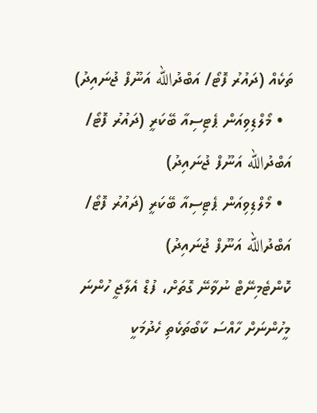ތަކެއް (ދައުރު ފޮޓޯ/ އަބްދުالله އަނޫފް ޖުނައިދު)
  • މޯލްޑިވިއަން ޕެޓިސިއާ ބޭކަރީ (ދައުރު ފޮޓޯ/ އަބްދުالله އަނޫފް ޖުނައިދު)
  • މޯލްޑިވިއަން ޕެޓިސިއާ ބޭކަރީ (ދައުރު ފޮޓޯ/ އަބްދުالله އަނޫފް ޖުނައިދު)
ކޮންޓެމިނޭޓް ނުވާނޭ ގޮތަށް، ފުޑް އެލާޖީ ހުންނަ މީހުންނަށް ހާއްސަ ކާބޯތަކެތި ހެދުމަކީ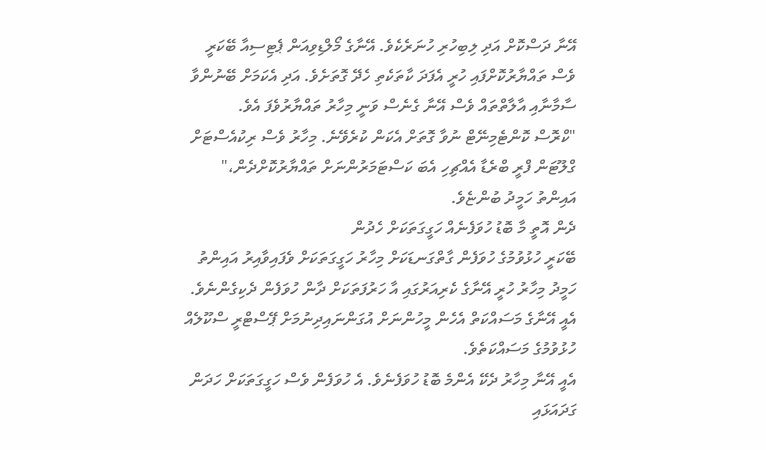އޭނާ ދަސްކޮށް އަދި ލިބިހުރި ހުނަރެކެވެ. އޭނާގެ މޯލްޑިވިއަން ޕެޓިސިއާ ބޭކަރީ ވެސް ތައްޔާރުކޮށްފައި ހުރީ އެފަދަ ކާތަކެތި ހެދޭ ގޮތަށެވެ. އަދި އެކަމަށް ބޭނުންވާ ސާމާނާއި އާލާތްތައް ވެސް އޭނާ ގެނެސް ވަނީ މިހާރު ތައްޔާރުވެފަ އެވެ.
"ކްރޮސް ކޮންޓެމިނޭޓް ނުވާ ގޮތަށް އެކަން ކުރެވޭނެ. މިހާރު ވެސް ރިކުއެސްޓަށް ގްލޫޓަން ފްރީ ބްރެޑާ އެއްޗިހި އެބަ ކަސްޓަމަރުންނަށް ތައްޔާރުކޮށްދެން،" އައިންތު ހަމީދު ބުންޏެވެ.
ދެން އޮތީ މާ ބޮޑު ހުވަފެނެއް ހަގީގަތަކަށް ހެދުން
ބޭކަރީ ހުޅުވުމުގެ ހުވަފެން ގާތްގަނޑަކަށް މިހާރު ހަގީގަތަކަށް ވެފައިވާއިރު އައިންތު ހަމީދު މިހާރު ހުރީ އޭނާގެ ކެރިއަރުގައި އާ ހަރުފަތަކަށް ދާން ހުވަފެން ދެކިގެންނެވެ. އެއީ އޭނާގެ މަސައްކަތް އެހެން މީހުންނަށް އުގަންނައިދިނުމަށް ޕޭސްޓްރީ ސްކޫލެއް ހުޅުވުމުގެ މަސައްކަތެވެ.
އެއީ އޭނާ މިހާރު ދެކޭ އެންމެ ބޮޑު ހުވަފެނެވެ. އެ ހުވަފެން ވެސް ހަގީގަތަކަށް ހަދަން ގަދައަޅައި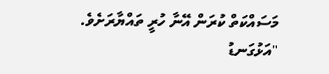މަސައްކަތް ކުރަން އޭނާ ހުރީ ތައްޔާރަށެވެ.
"އަޅުގަނޑު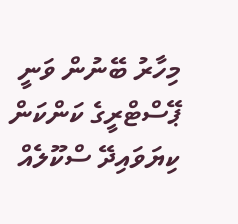މިހާރު ބޭނުން ވަނީ ޕޭސްޓްރީގެ ކަންކަން ކިޔަވައިދޭ ސްކޫލެއް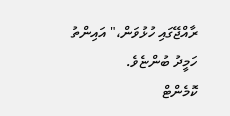ރާއްޖޭގައި ހުޅުވަން،" އައިންތު ހަމީދު ބުންޏެވެ.
ކޮމެންޓް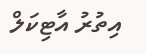އިތުރު އާޓިކަލް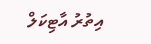އިތުރު އާޓިކަލް